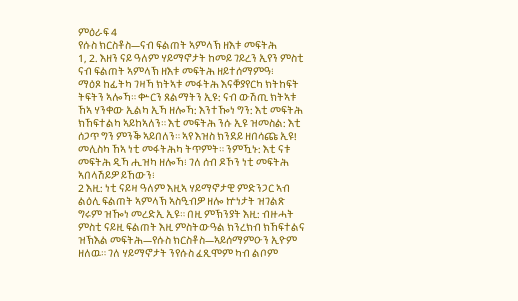ምዕራፍ 4
የሱስ ክርስቶስ—ናብ ፍልጠት ኣምላኽ ዘእቱ መፍትሕ
1, 2. እዘን ናይ ዓለም ሃይማኖታት ከመይ ገይረን ኢየን ምስቲ ናብ ፍልጠት ኣምላኽ ዘእቱ መፍትሕ ዘይተሰማምዓ፧
ማዕጾ ከፊትካ ገዛኻ ክትኣቱ መፋትሕ እናቐያየርካ ክትከፍት ትፍትን ኣሎኻ። ቍርን ጸልማትን ኢዩ: ናብ ውሽጢ ክትኣቱ ኸኣ ሃንቀው ኢልካ ኢኻ ዘሎኻ: እንተዀነ ግን: እቲ መፍትሕ ክኸፍተልካ ኣይከኣለን። እቲ መፍትሕ ንሱ ኢዩ ዝመስል: እቲ ሰጋጥ ግን ምንቕ ኣይበለን። ኣየ እዝስ ክንደይ ዘበሳጩ ኢዩ! መሊስካ ኸኣ ነቲ መፋትሕካ ትጥምት። ንምዃኑ: እቲ ናቱ መፍትሕ ዲኻ ሒዝካ ዘሎኻ፧ ገለ ሰብ ዶኾን ነቲ መፍትሕ ኣበላሽይዎ ይኸውን፧
2 እዚ: ነቲ ናይዛ ዓለም እዚኣ ሃይማኖታዊ ምድንጋር ኣብ ልዕሊ ፍልጠት ኣምላኽ ኣስዒብዎ ዘሎ ኵነታት ዝገልጽ ግሩም ዝዀነ መረድኢ ኢዩ። በዚ ምኽንያት እዚ: ብዙሓት ምስቲ ናይዚ ፍልጠት እዚ ምስትውዓል ክንረክብ ክኸፍተልና ዝኽእል መፍትሕ—የሱስ ክርስቶስ—ኣይሰማምዑን ኢዮም ዘለዉ። ገለ ሃይማኖታት ንየሱስ ፈጺሞም ካብ ልቦም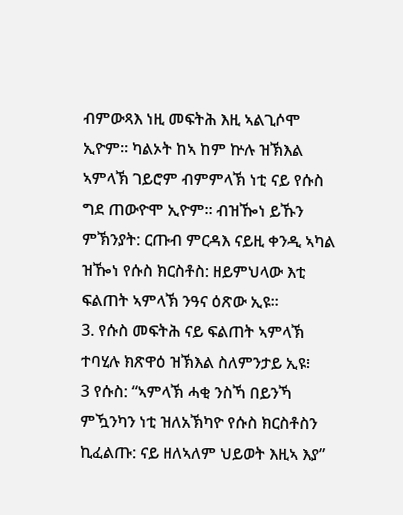ብምውጻእ ነዚ መፍትሕ እዚ ኣልጊሶሞ ኢዮም። ካልኦት ከኣ ከም ኵሉ ዝኽእል ኣምላኽ ገይሮም ብምምላኽ ነቲ ናይ የሱስ ግደ ጠውዮሞ ኢዮም። ብዝዀነ ይኹን ምኽንያት: ርጡብ ምርዳእ ናይዚ ቀንዲ ኣካል ዝዀነ የሱስ ክርስቶስ: ዘይምህላው እቲ ፍልጠት ኣምላኽ ንዓና ዕጽው ኢዩ።
3. የሱስ መፍትሕ ናይ ፍልጠት ኣምላኽ ተባሂሉ ክጽዋዕ ዝኽእል ስለምንታይ ኢዩ፧
3 የሱስ: “ኣምላኽ ሓቂ ንስኻ በይንኻ ምዃንካን ነቲ ዝለአኽካዮ የሱስ ክርስቶስን ኪፈልጡ: ናይ ዘለኣለም ህይወት እዚኣ እያ”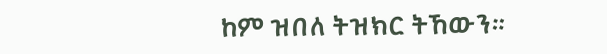ከም ዝበለ ትዝክር ትኸውን።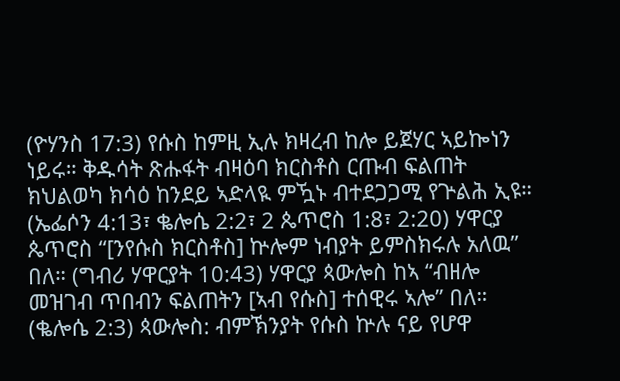(ዮሃንስ 17:3) የሱስ ከምዚ ኢሉ ክዛረብ ከሎ ይጀሃር ኣይኰነን ነይሩ። ቅዱሳት ጽሑፋት ብዛዕባ ክርስቶስ ርጡብ ፍልጠት ክህልወካ ክሳዕ ከንደይ ኣድላዪ ምዃኑ ብተደጋጋሚ የጕልሕ ኢዩ። (ኤፌሶን 4:13፣ ቈሎሴ 2:2፣ 2 ጴጥሮስ 1:8፣ 2:20) ሃዋርያ ጴጥሮስ “[ንየሱስ ክርስቶስ] ኵሎም ነብያት ይምስክሩሉ አለዉ” በለ። (ግብሪ ሃዋርያት 10:43) ሃዋርያ ጳውሎስ ከኣ “ብዘሎ መዝገብ ጥበብን ፍልጠትን [ኣብ የሱስ] ተሰዊሩ ኣሎ” በለ። (ቈሎሴ 2:3) ጳውሎስ: ብምኽንያት የሱስ ኵሉ ናይ የሆዋ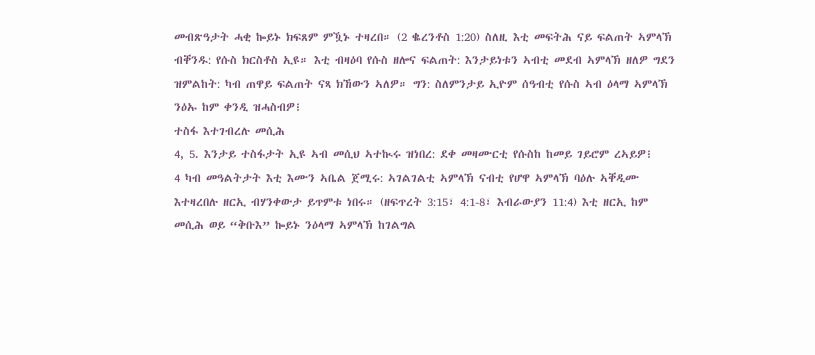መብጽዓታት ሓቂ ኰይኑ ክፍጸም ምዃኑ ተዛረበ። (2 ቈረንቶስ 1:20) ስለዚ እቲ መፍትሕ ናይ ፍልጠት ኣምላኽ ብቐንዱ: የሱስ ክርስቶስ ኢዩ። እቲ ብዛዕባ የሱስ ዘሎና ፍልጠት: እንታይነቱን ኣብቲ መደብ ኣምላኽ ዘለዎ ግደን ዝምልከት: ካብ ጠዋይ ፍልጠት ናጻ ክኸውን ኣለዎ። ግን: ስለምንታይ ኢዮም ሰዓብቲ የሱስ ኣብ ዕላማ ኣምላኽ ንዕኡ ከም ቀንዲ ዝሓስብዎ፧
ተስፋ እተገብረሉ መሲሕ
4, 5. እንታይ ተስፋታት ኢዩ ኣብ መሲህ ኣተኲሩ ዝነበረ: ደቀ መዛሙርቲ የሱስከ ከመይ ገይሮም ረኣይዎ፧
4 ካብ መዓልትታት እቲ እሙን ኣቤል ጀሚሩ: ኣገልገልቲ ኣምላኽ ናብቲ የሆዋ ኣምላኽ ባዕሉ ኣቐዲሙ እተዛረበሉ ዘርኢ ብሃንቀውታ ይጥምቱ ነበሩ። (ዘፍጥረት 3:15፣ 4:1-8፣ እብራውያን 11:4) እቲ ዘርኢ ከም መሲሕ ወይ “ቅቡእ” ኰይኑ ንዕላማ ኣምላኽ ከገልግል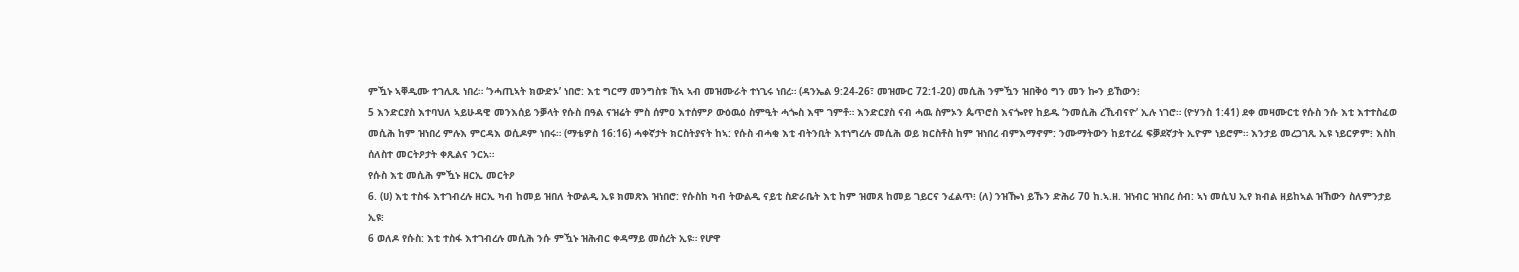ምዃኑ ኣቐዲሙ ተገሊጹ ነበረ። ‘ንሓጢኣት ክውድኦ’ ነበሮ: እቲ ግርማ መንግስቱ ኸኣ ኣብ መዝሙራት ተነጊሩ ነበረ። (ዳንኤል 9:24-26፣ መዝሙር 72:1-20) መሲሕ ንምዃን ዝበቅዕ ግን መን ኰን ይኸውን፧
5 እንድርያስ እተባህለ ኣይሁዳዊ መንእሰይ ንቓላት የሱስ በዓል ናዝሬት ምስ ሰምዐ እተሰምዖ ውዕዉዕ ስምዒት ሓጐስ እሞ ገምቶ። እንድርያስ ናብ ሓዉ ስምኦን ጴጥሮስ እናጐየየ ከይዱ ‘ንመሲሕ ረኺብናዮ’ ኢሉ ነገሮ። (ዮሃንስ 1:41) ደቀ መዛሙርቲ የሱስ ንሱ እቲ እተተስፈወ መሲሕ ከም ዝነበረ ምሉእ ምርዳእ ወሲዶም ነበሩ። (ማቴዎስ 16:16) ሓቀኛታት ክርስትያናት ከኣ: የሱስ ብሓቂ እቲ ብትንቢት እተነግረሉ መሲሕ ወይ ክርስቶስ ከም ዝነበረ ብምእማኖም: ንሙማትውን ከይተረፈ ፍቓደኛታት ኢዮም ነይሮም። እንታይ መረጋገጺ ኢዩ ነይርዎም፧ እስከ ሰለስተ መርትዖታት ቀጺልና ንርአ።
የሱስ እቲ መሲሕ ምዃኑ ዘርኢ መርትዖ
6. (ሀ) እቲ ተስፋ እተገብረሉ ዘርኢ ካብ ከመይ ዝበለ ትውልዲ ኢዩ ክመጽእ ዝነበሮ: የሱስከ ካብ ትውልዲ ናይቲ ስድራቤት እቲ ከም ዝመጸ ከመይ ገይርና ንፈልጥ፧ (ለ) ንዝዀነ ይኹን ድሕሪ 70 ከ.ኣ.ዘ. ዝነብር ዝነበረ ሰብ: ኣነ መሲህ ኢየ ክብል ዘይከኣል ዝኸውን ስለምንታይ ኢዩ፧
6 ወለዶ የሱስ: እቲ ተስፋ እተገብረሉ መሲሕ ንሱ ምዃኑ ዝሕብር ቀዳማይ መሰረት ኢዩ። የሆዋ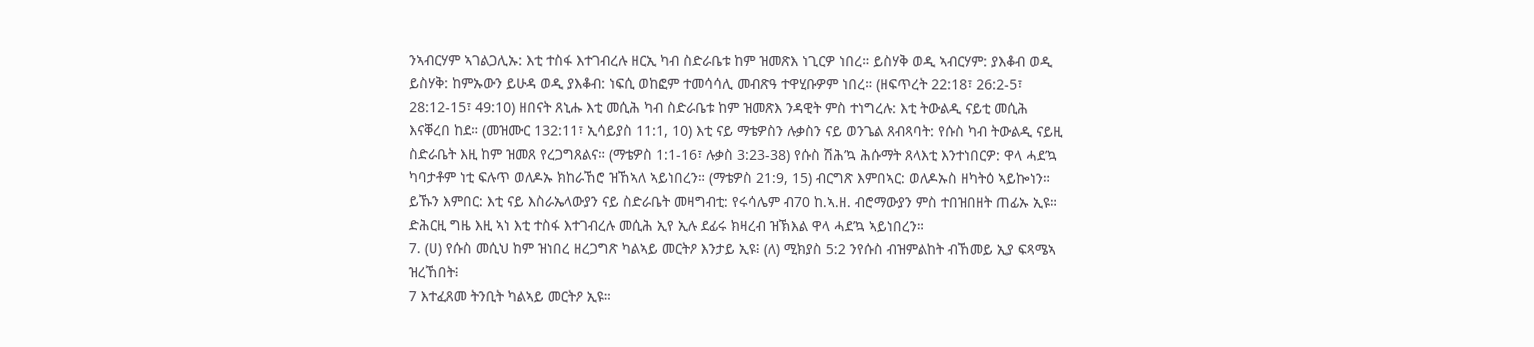ንኣብርሃም ኣገልጋሊኡ: እቲ ተስፋ እተገብረሉ ዘርኢ ካብ ስድራቤቱ ከም ዝመጽእ ነጊርዎ ነበረ። ይስሃቅ ወዲ ኣብርሃም: ያእቆብ ወዲ ይስሃቅ: ከምኡውን ይሁዳ ወዲ ያእቆብ: ነፍሲ ወከፎም ተመሳሳሊ መብጽዓ ተዋሂቡዎም ነበረ። (ዘፍጥረት 22:18፣ 26:2-5፣ 28:12-15፣ 49:10) ዘበናት ጸኒሑ እቲ መሲሕ ካብ ስድራቤቱ ከም ዝመጽእ ንዳዊት ምስ ተነግረሉ: እቲ ትውልዲ ናይቲ መሲሕ እናቐረበ ከደ። (መዝሙር 132:11፣ ኢሳይያስ 11:1, 10) እቲ ናይ ማቴዎስን ሉቃስን ናይ ወንጌል ጸብጻባት: የሱስ ካብ ትውልዲ ናይዚ ስድራቤት እዚ ከም ዝመጸ የረጋግጸልና። (ማቴዎስ 1:1-16፣ ሉቃስ 3:23-38) የሱስ ሽሕ’ኳ ሕሱማት ጸላእቲ እንተነበርዎ: ዋላ ሓደ’ኳ ካባታቶም ነቲ ፍሉጥ ወለዶኡ ክከራኸሮ ዝኸኣለ ኣይነበረን። (ማቴዎስ 21:9, 15) ብርግጽ እምበኣር: ወለዶኡስ ዘካትዕ ኣይኰነን። ይኹን እምበር: እቲ ናይ እስራኤላውያን ናይ ስድራቤት መዛግብቲ: የሩሳሌም ብ70 ከ.ኣ.ዘ. ብሮማውያን ምስ ተበዝበዘት ጠፊኡ ኢዩ። ድሕርዚ ግዜ እዚ ኣነ እቲ ተስፋ እተገብረሉ መሲሕ ኢየ ኢሉ ደፊሩ ክዛረብ ዝኽእል ዋላ ሓደ’ኳ ኣይነበረን።
7. (ሀ) የሱስ መሲህ ከም ዝነበረ ዘረጋግጽ ካልኣይ መርትዖ እንታይ ኢዩ፧ (ለ) ሚክያስ 5:2 ንየሱስ ብዝምልከት ብኸመይ ኢያ ፍጻሜኣ ዝረኸበት፧
7 እተፈጸመ ትንቢት ካልኣይ መርትዖ ኢዩ።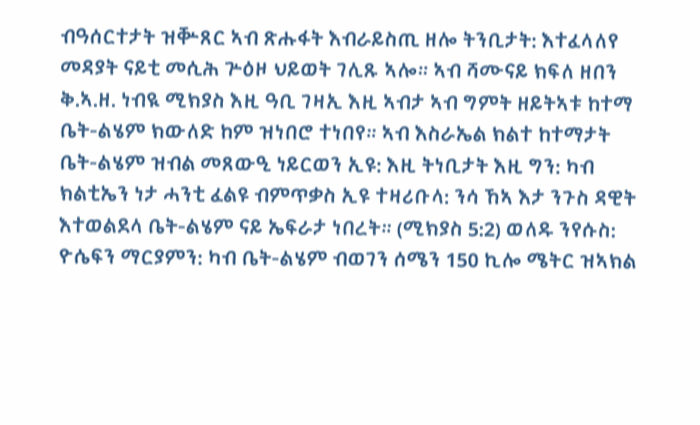ብዓሰርተታት ዝቝጸር ኣብ ጽሑፋት እብራይስጢ ዘሎ ትንቢታት: እተፈላለየ መዳያት ናይቲ መሲሕ ጕዕዞ ህይወት ገሊጹ ኣሎ። ኣብ ሻሙናይ ክፍለ ዘበን ቅ.ኣ.ዘ. ነብዪ ሚክያስ እዚ ዓቢ ገዛኢ እዚ ኣብታ ኣብ ግምት ዘይትኣቱ ከተማ ቤት-ልሄም ክውለድ ከም ዝነበሮ ተነበየ። ኣብ እስራኤል ክልተ ከተማታት ቤት-ልሄም ዝብል መጸውዒ ነይርወን ኢዩ: እዚ ትነቢታት እዚ ግን: ካብ ክልቲኤን ነታ ሓንቲ ፈልዩ ብምጥቃስ ኢዩ ተዛሪቡላ: ንሳ ኸኣ እታ ንጉስ ዳዊት እተወልደላ ቤት-ልሄም ናይ ኤፍራታ ነበረት። (ሚክያስ 5:2) ወለዱ ንየሱስ: ዮሴፍን ማርያምን: ካብ ቤት-ልሄም ብወገን ሰሜን 150 ኪሎ ሜትር ዝኣክል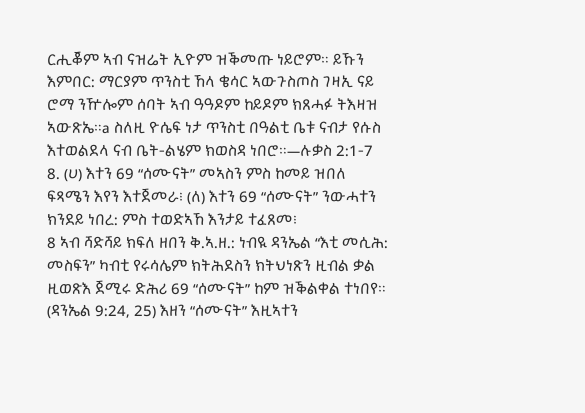ርሒቖም ኣብ ናዝሬት ኢዮም ዝቕመጡ ነይሮም። ይኹን እምበር: ማርያም ጥንስቲ ኸላ ቄሳር ኣውጉስጦስ ገዛኢ ናይ ሮማ ንዅሎም ሰባት ኣብ ዓዓዶም ከይዶም ክጸሓፉ ትእዛዝ ኣውጽኤ።a ስለዚ ዮሴፍ ነታ ጥንስቲ በዓልቲ ቤቱ ናብታ የሱስ እተወልደላ ናብ ቤት-ልሄም ክወስዳ ነበሮ።—ሉቃስ 2:1-7
8. (ሀ) እተን 69 “ሰሙናት” መኣስን ምስ ከመይ ዝበለ ፍጻሜን እየን እተጀመራ፧ (ለ) እተን 69 “ሰሙናት” ንውሓተን ክንደይ ነበረ: ምስ ተወድኣኸ እንታይ ተፈጸመ፧
8 ኣብ ሻድሻይ ክፍለ ዘበን ቅ.ኣ.ዘ.: ነብዪ ዳንኤል “እቲ መሲሕ: መስፍን” ካብቲ የሩሳሌም ክትሕደስን ክትህነጽን ዚብል ቃል ዚወጽእ ጀሚሩ ድሕሪ 69 “ሰሙናት” ከም ዝቕልቀል ተነበየ። (ዳንኤል 9:24, 25) እዘን “ሰሙናት” እዚኣተን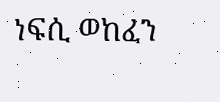ነፍሲ ወከፈን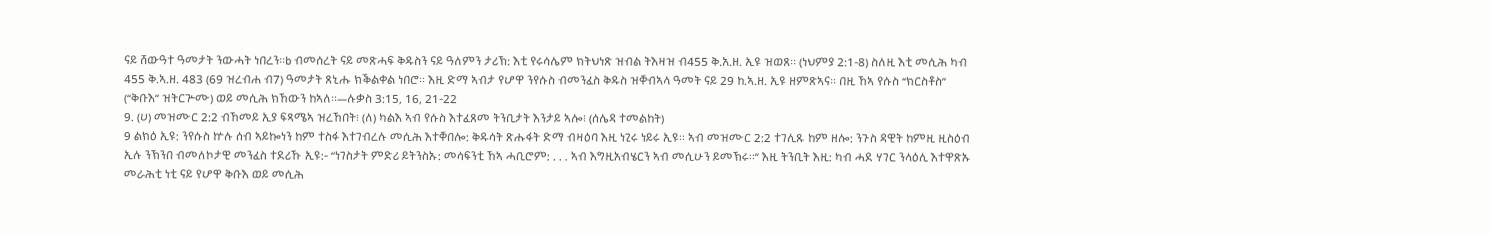ናይ ሸውዓተ ዓመታት ንውሓት ነበረን።b ብመሰረት ናይ መጽሓፍ ቅዱስን ናይ ዓለምን ታሪኽ: እቲ የሩሳሌም ክትህነጽ ዝብል ትእዛዝ ብ455 ቅ.አ.ዘ. ኢዩ ዝወጸ። (ነህምያ 2:1-8) ስለዚ እቲ መሲሕ ካብ 455 ቅ.ኣ.ዘ. 483 (69 ዝረብሐ ብ7) ዓመታት ጸኒሑ ክቕልቀል ነበሮ። እዚ ድማ ኣብታ የሆዋ ንየሱስ ብመንፈስ ቅዱስ ዝቐብኣላ ዓመት ናይ 29 ከ.ኣ.ዘ. ኢዩ ዘምጽኣና። በዚ ኸኣ የሱስ “ክርስቶስ” (“ቅቡእ” ዝትርጕሙ) ወይ መሲሕ ክኸውን ከኣለ።—ሉቃስ 3:15, 16, 21-22
9. (ሀ) መዝሙር 2:2 ብኸመይ ኢያ ፍጻሜኣ ዝረኸበት፧ (ለ) ካልእ ኣብ የሱስ እተፈጸመ ትንቢታት እንታይ ኣሎ፧ (ሰሌዳ ተመልከት)
9 ልክዕ ኢዩ: ንየሱስ ኵሉ ሰብ ኣይኰነን ከም ተስፋ እተገብረሉ መሲሕ እተቐበሎ: ቅዱሳት ጽሑፋት ድማ ብዛዕባ እዚ ነጊሩ ነይሩ ኢዩ። ኣብ መዝሙር 2:2 ተገሊጹ ከም ዘሎ: ንጉስ ዳዊት ከምዚ ዚስዕብ ኢሉ ንኽንበ ብመለኮታዊ መንፈስ ተደሪኹ ኢዩ:- “ነገስታት ምድሪ ይትንስኡ: መሳፍንቲ ኸኣ ሓቢሮም: . . . ኣብ እግዚአብሄርን ኣብ መሲሁን ይመኽሩ።” እዚ ትንቢት እዚ: ካብ ሓደ ሃገር ንላዕሊ እተዋጽኡ መራሕቲ ነቲ ናይ የሆዋ ቅቡእ ወይ መሲሕ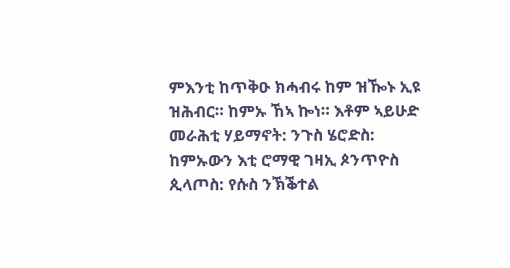ምእንቲ ከጥቅዑ ክሓብሩ ከም ዝዀኑ ኢዩ ዝሕብር። ከምኡ ኸኣ ኰነ። እቶም ኣይሁድ መራሕቲ ሃይማኖት: ንጉስ ሄሮድስ: ከምኡውን እቲ ሮማዊ ገዛኢ ጶንጥዮስ ጲላጦስ: የሱስ ንኽቕተል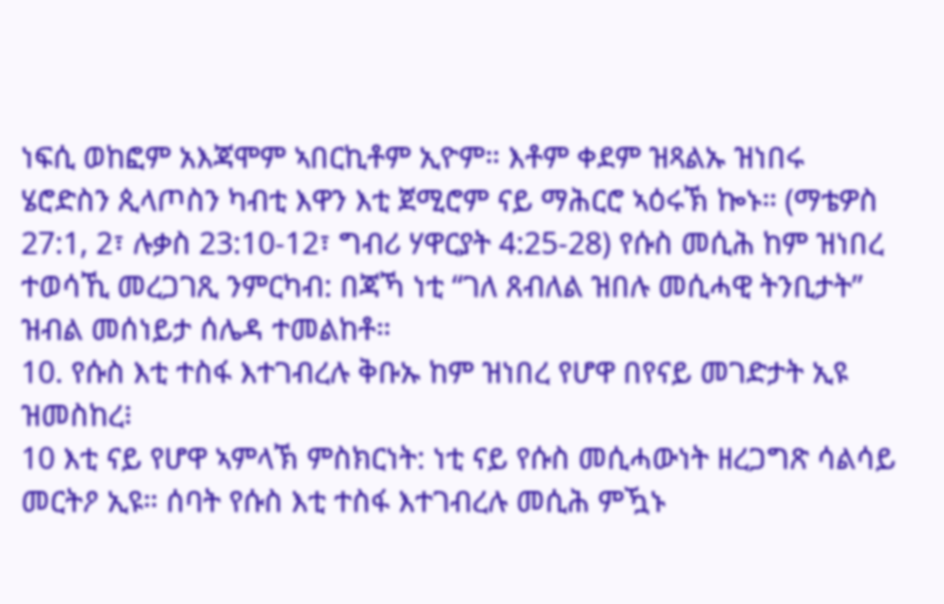ነፍሲ ወከፎም አእጃሞም ኣበርኪቶም ኢዮም። እቶም ቀደም ዝጻልኡ ዝነበሩ ሄሮድስን ጲላጦስን ካብቲ እዋን እቲ ጀሚሮም ናይ ማሕርሮ ኣዕሩኽ ኰኑ። (ማቴዎስ 27:1, 2፣ ሉቃስ 23:10-12፣ ግብሪ ሃዋርያት 4:25-28) የሱስ መሲሕ ከም ዝነበረ ተወሳኺ መረጋገጺ ንምርካብ: በጃኻ ነቲ “ገለ ጸብለል ዝበሉ መሲሓዊ ትንቢታት” ዝብል መሰነይታ ሰሌዳ ተመልከቶ።
10. የሱስ እቲ ተስፋ እተገብረሉ ቅቡኡ ከም ዝነበረ የሆዋ በየናይ መገድታት ኢዩ ዝመስከረ፧
10 እቲ ናይ የሆዋ ኣምላኽ ምስክርነት: ነቲ ናይ የሱስ መሲሓውነት ዘረጋግጽ ሳልሳይ መርትዖ ኢዩ። ሰባት የሱስ እቲ ተስፋ እተገብረሉ መሲሕ ምዃኑ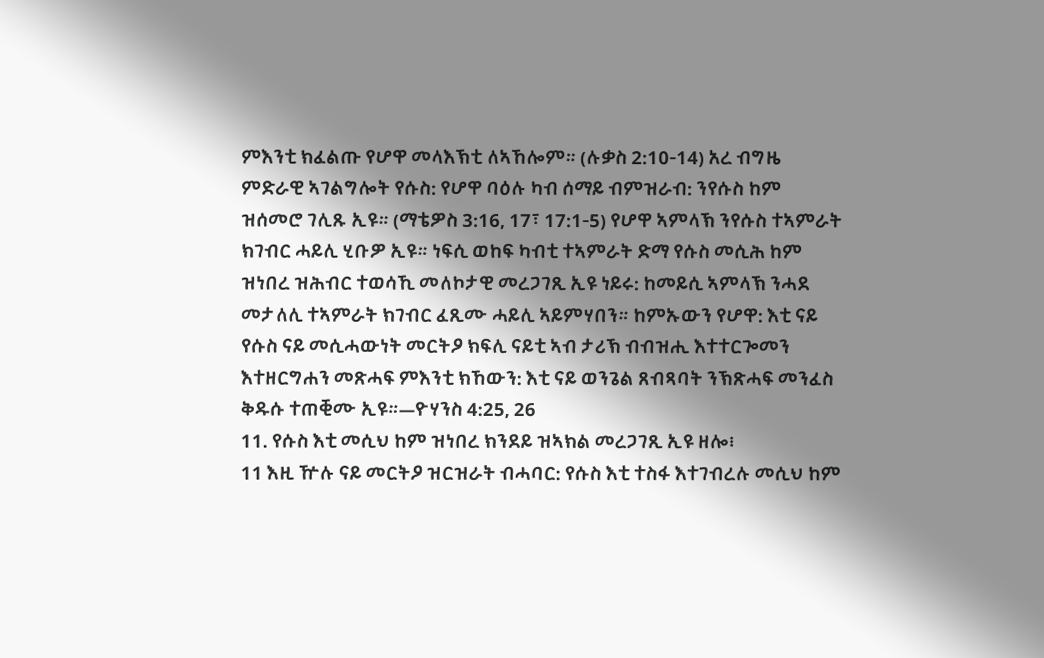ምእንቲ ክፈልጡ የሆዋ መላእኽቲ ለኣኸሎም። (ሉቃስ 2:10-14) አረ ብግዜ ምድራዊ ኣገልግሎት የሱስ: የሆዋ ባዕሉ ካብ ሰማይ ብምዝራብ: ንየሱስ ከም ዝሰመሮ ገሊጹ ኢዩ። (ማቴዎስ 3:16, 17፣ 17:1-5) የሆዋ ኣምላኽ ንየሱስ ተኣምራት ክገብር ሓይሊ ሂቡዎ ኢዩ። ነፍሲ ወከፍ ካብቲ ተኣምራት ድማ የሱስ መሲሕ ከም ዝነበረ ዝሕብር ተወሳኺ መለኮታዊ መረጋገጺ ኢዩ ነይሩ: ከመይሲ ኣምላኽ ንሓደ መታለሊ ተኣምራት ክገብር ፈጺሙ ሓይሊ ኣይምሃበን። ከምኡውን የሆዋ: እቲ ናይ የሱስ ናይ መሲሓውነት መርትዖ ክፍሊ ናይቲ ኣብ ታሪኽ ብብዝሒ እተተርጐመን እተዘርግሐን መጽሓፍ ምእንቲ ክኸውን: እቲ ናይ ወንጌል ጸብጻባት ንኽጽሓፍ መንፈስ ቅዱሱ ተጠቒሙ ኢዩ።—ዮሃንስ 4:25, 26
11. የሱስ እቲ መሲህ ከም ዝነበረ ክንደይ ዝኣክል መረጋገጺ ኢዩ ዘሎ፧
11 እዚ ዅሉ ናይ መርትዖ ዝርዝራት ብሓባር: የሱስ እቲ ተስፋ እተገብረሉ መሲህ ከም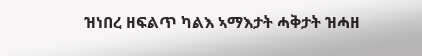ዝነበረ ዘፍልጥ ካልእ ኣማእታት ሓቅታት ዝሓዘ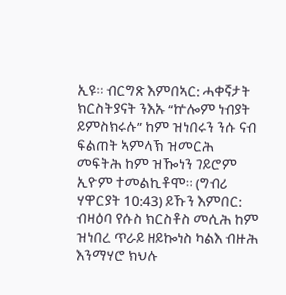ኢዩ። ብርግጽ እምበኣር: ሓቀኛታት ክርስትያናት ንእኡ “ኵሎም ነብያት ይምስክሩሉ” ከም ዝነበሩን ንሱ ናብ ፍልጠት ኣምላኽ ዝመርሕ መፍትሕ ከም ዝዀነን ገይሮም ኢዮም ተመልኪቶሞ። (ግብሪ ሃዋርያት 10:43) ይኹን እምበር: ብዛዕባ የሱስ ክርስቶስ መሲሕ ከም ዝነበረ ጥራይ ዘይኰነስ ካልእ ብዙሕ እንማሃሮ ክህሉ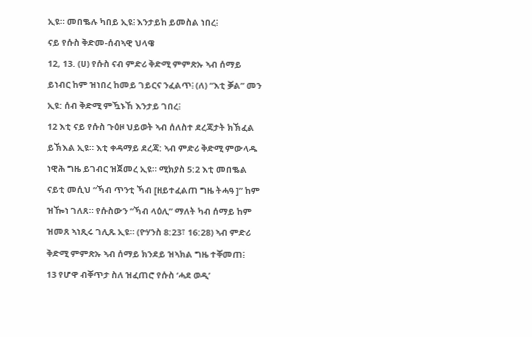ኢዩ። መበቈሉ ካበይ ኢዩ፧ እንታይከ ይመስል ነበረ፧
ናይ የሱስ ቅድመ-ሰብኣዊ ህላዌ
12, 13. (ሀ) የሱስ ናብ ምድሪ ቅድሚ ምምጽኡ ኣብ ሰማይ ይነብር ከም ዝነበረ ከመይ ገይርና ንፈልጥ፧ (ለ) “እቲ ቓል” መን ኢዩ: ሰብ ቅድሚ ምዃኑኸ እንታይ ገበረ፧
12 እቲ ናይ የሱስ ጉዕዞ ህይወት ኣብ ሰለስተ ደረጃታት ክኽፈል ይኽእል ኢዩ። እቲ ቀዳማይ ደረጃ: ኣብ ምድሪ ቅድሚ ምውላዱ ነዊሕ ግዜ ይገብር ዝጀመረ ኢዩ። ሚክያስ 5:2 እቲ መበቈል ናይቲ መሲህ “ኻብ ጥንቲ ኻብ [ዘይተፈልጠ ግዜ ትሓዓ ]” ከም ዝዀነ ገለጸ። የሱስውን “ኻብ ላዕሊ” ማለት ካብ ሰማይ ከም ዝመጸ ኣነጺሩ ገሊጹ ኢዩ። (ዮሃንስ 8:23፣ 16:28) ኣብ ምድሪ ቅድሚ ምምጽኡ ኣብ ሰማይ ክንደይ ዝኣክል ግዜ ተቐመጠ፧
13 የሆዋ ብቐጥታ ስለ ዝፈጠሮ የሱስ ‘ሓደ ወዲ’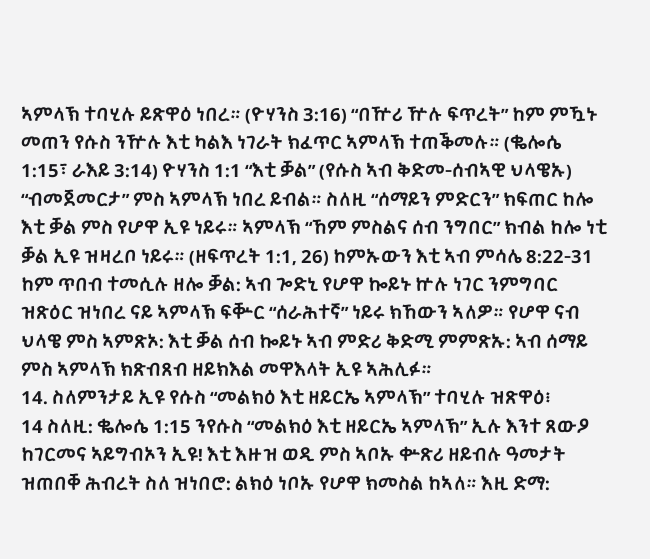ኣምላኽ ተባሂሉ ይጽዋዕ ነበረ። (ዮሃንስ 3:16) “በዅሪ ዅሉ ፍጥረት” ከም ምዃኑ መጠን የሱስ ንዅሉ እቲ ካልእ ነገራት ክፈጥር ኣምላኽ ተጠቕመሉ። (ቈሎሴ 1:15፣ ራእይ 3:14) ዮሃንስ 1:1 “እቲ ቓል” (የሱስ ኣብ ቅድመ-ሰብኣዊ ህላዌኡ) “ብመጀመርታ” ምስ ኣምላኽ ነበረ ይብል። ስለዚ “ሰማይን ምድርን” ክፍጠር ከሎ እቲ ቓል ምስ የሆዋ ኢዩ ነይሩ። ኣምላኽ “ኸም ምስልና ሰብ ንግበር” ክብል ከሎ ነቲ ቓል ኢዩ ዝዛረቦ ነይሩ። (ዘፍጥረት 1:1, 26) ከምኡውን እቲ ኣብ ምሳሌ 8:22-31 ከም ጥበብ ተመሲሉ ዘሎ ቓል: ኣብ ጐድኒ የሆዋ ኰይኑ ኵሉ ነገር ንምግባር ዝጽዕር ዝነበረ ናይ ኣምላኽ ፍቝር “ሰራሕተኛ” ነይሩ ክኸውን ኣለዎ። የሆዋ ናብ ህላዌ ምስ ኣምጽኦ: እቲ ቓል ሰብ ኰይኑ ኣብ ምድሪ ቅድሚ ምምጽኡ: ኣብ ሰማይ ምስ ኣምላኽ ክጽብጸብ ዘይክእል መዋእላት ኢዩ ኣሕሊፉ።
14. ስለምንታይ ኢዩ የሱስ “መልክዕ እቲ ዘይርኤ ኣምላኽ” ተባሂሉ ዝጽዋዕ፧
14 ስለዚ: ቈሎሴ 1:15 ንየሱስ “መልክዕ እቲ ዘይርኤ ኣምላኽ” ኢሉ እንተ ጸውዖ ከገርመና ኣይግብኦን ኢዩ! እቲ እዙዝ ወዲ ምስ ኣቦኡ ቍጽሪ ዘይብሉ ዓመታት ዝጠበቐ ሕብረት ስለ ዝነበሮ: ልክዕ ነቦኡ የሆዋ ክመስል ከኣለ። እዚ ድማ: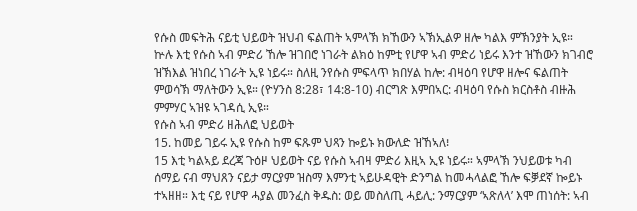የሱስ መፍትሕ ናይቲ ህይወት ዝህብ ፍልጠት ኣምላኽ ክኸውን ኣኽኢልዎ ዘሎ ካልእ ምኽንያት ኢዩ። ኵሉ እቲ የሱስ ኣብ ምድሪ ኸሎ ዝገበሮ ነገራት ልክዕ ከምቲ የሆዋ ኣብ ምድሪ ነይሩ እንተ ዝኸውን ክገብሮ ዝኽእል ዝነበረ ነገራት ኢዩ ነይሩ። ስለዚ ንየሱስ ምፍላጥ ክበሃል ከሎ: ብዛዕባ የሆዋ ዘሎና ፍልጠት ምወሳኽ ማለትውን ኢዩ። (ዮሃንስ 8:28፣ 14:8-10) ብርግጽ እምበኣር: ብዛዕባ የሱስ ክርስቶስ ብዙሕ ምምሃር ኣዝዩ ኣገዳሲ ኢዩ።
የሱስ ኣብ ምድሪ ዘሕለፎ ህይወት
15. ከመይ ገይሩ ኢዩ የሱስ ከም ፍጹም ህጻን ኰይኑ ክውለድ ዝኸኣለ፧
15 እቲ ካልኣይ ደረጃ ጉዕዞ ህይወት ናይ የሱስ ኣብዛ ምድሪ እዚኣ ኢዩ ነይሩ። ኣምላኽ ንህይወቱ ካብ ሰማይ ናብ ማህጸን ናይታ ማርያም ዝስማ እምንቲ ኣይሁዳዊት ድንግል ከመሓላልፎ ኸሎ ፍቓደኛ ኰይኑ ተኣዘዘ። እቲ ናይ የሆዋ ሓያል መንፈስ ቅዱስ: ወይ መስለጢ ሓይሊ: ንማርያም ‘ኣጽለላ’ እሞ ጠነሰት: ኣብ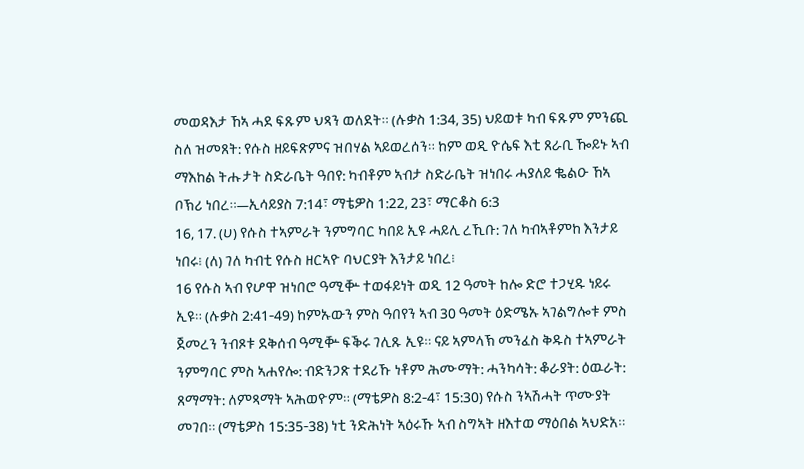መወዳእታ ኸኣ ሓደ ፍጹም ህጻን ወለደት። (ሉቃስ 1:34, 35) ህይወቱ ካብ ፍጹም ምንጪ ስለ ዝመጸት: የሱስ ዘይፍጽምና ዝበሃል ኣይወረሰን። ከም ወዲ ዮሴፍ እቲ ጸራቢ ዀይኑ ኣብ ማእከል ትሑታት ስድራቤት ዓበየ: ካብቶም ኣብታ ስድራቤት ዝነበሩ ሓያለይ ቈልዑ ኸኣ ቦኽሪ ነበረ።—ኢሳይያስ 7:14፣ ማቴዎስ 1:22, 23፣ ማርቆስ 6:3
16, 17. (ሀ) የሱስ ተኣምራት ንምግባር ካበይ ኢዩ ሓይሊ ረኺቡ: ገለ ካብኣቶምከ እንታይ ነበሩ፧ (ለ) ገለ ካብቲ የሱስ ዘርኣዮ ባህርያት እንታይ ነበረ፧
16 የሱስ ኣብ የሆዋ ዝነበሮ ዓሚቝ ተወፋይነት ወዲ 12 ዓመት ከሎ ድሮ ተጋሂዱ ነይሩ ኢዩ። (ሉቃስ 2:41-49) ከምኡውን ምስ ዓበየን ኣብ 30 ዓመት ዕድሜኡ ኣገልግሎቱ ምስ ጀመረን ንብጾቱ ደቅሰብ ዓሚቝ ፍቕሩ ገሊጹ ኢዩ። ናይ ኣምላኽ መንፈስ ቅዱስ ተኣምራት ንምግባር ምስ ኣሐየሎ: ብድንጋጽ ተደሪኹ ነቶም ሕሙማት: ሓንካሳት: ቆራያት: ዕዉራት: ጸማማት: ለምጻማት ኣሕወዮም። (ማቴዎስ 8:2-4፣ 15:30) የሱስ ንኣሽሓት ጥሙያት መገበ። (ማቴዎስ 15:35-38) ነቲ ንድሕነት ኣዕሩኹ ኣብ ስግኣት ዘእተወ ማዕበል ኣህድአ።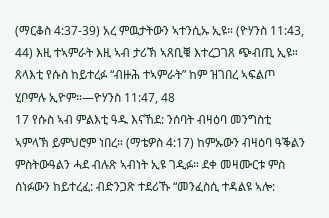(ማርቆስ 4:37-39) አረ ምዉታትውን ኣተንሲኡ ኢዩ። (ዮሃንስ 11:43, 44) እዚ ተኣምራት እዚ ኣብ ታሪኽ ኣጸቢቑ እተረጋገጸ ጭብጢ ኢዩ። ጸላእቲ የሱስ ከይተረፉ “ብዙሕ ተኣምራት” ከም ዝገበረ ኣፍልጦ ሂቦምሉ ኢዮም።—ዮሃንስ 11:47, 48
17 የሱስ ኣብ ምልእቲ ዓዱ እናኸደ: ንሰባት ብዛዕባ መንግስቲ ኣምላኽ ይምህሮም ነበረ። (ማቴዎስ 4:17) ከምኡውን ብዛዕባ ዓቕልን ምስትውዓልን ሓደ ብሉጽ ኣብነት ኢዩ ገዲፉ። ደቀ መዛሙርቱ ምስ ሰነፉውን ከይተረፈ: ብድንጋጽ ተደሪኹ “መንፈስሲ ተዳልዩ ኣሎ: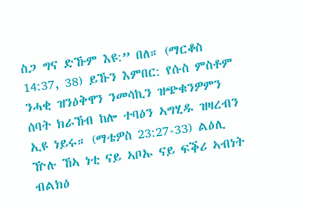ስጋ ግና ድኹም እዩ:” በለ። (ማርቆስ 14:37, 38) ይኹን እምበር: የሱስ ምስቶም ንሓቂ ዝንዕቅዋን ንመሳኪን ዝጭቁንዎምን ሰባት ክራኸብ ከሎ ተባዕን ኣግሂዱ ዝዛረብን ኢዩ ነይሩ። (ማቴዎስ 23:27-33) ልዕሊ ዅሉ ኸኣ ነቲ ናይ ኣቦኡ ናይ ፍቕሪ ኣብነት ብልክዕ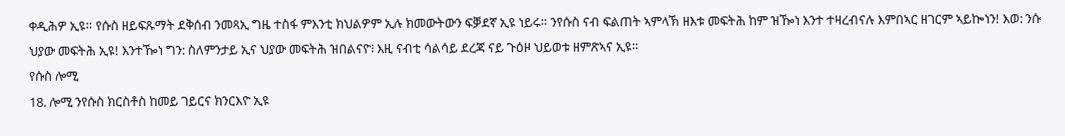ቀዲሕዎ ኢዩ። የሱስ ዘይፍጹማት ደቅሰብ ንመጻኢ ግዜ ተስፋ ምእንቲ ክህልዎም ኢሉ ክመውትውን ፍቓደኛ ኢዩ ነይሩ። ንየሱስ ናብ ፍልጠት ኣምላኽ ዘእቱ መፍትሕ ከም ዝዀነ እንተ ተዛረብናሉ እምበኣር ዘገርም ኣይኰነን! እወ: ንሱ ህያው መፍትሕ ኢዩ! እንተዀነ ግን: ስለምንታይ ኢና ህያው መፍትሕ ዝበልናዮ፧ እዚ ናብቲ ሳልሳይ ደረጃ ናይ ጉዕዞ ህይወቱ ዘምጽኣና ኢዩ።
የሱስ ሎሚ
18. ሎሚ ንየሱስ ክርስቶስ ከመይ ገይርና ክንርእዮ ኢዩ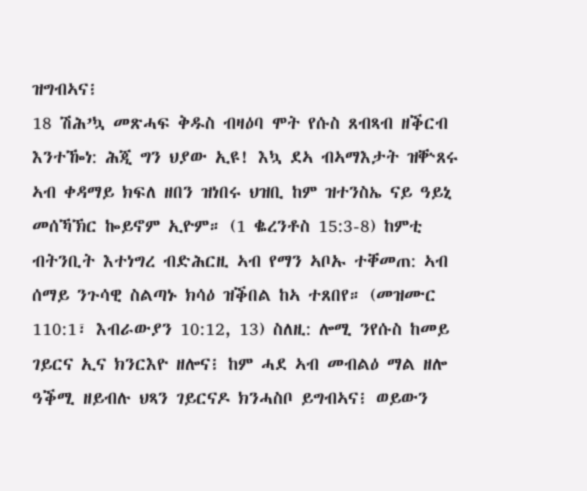ዝግብኣና፧
18 ሽሕ’ኳ መጽሓፍ ቅዱስ ብዛዕባ ሞት የሱስ ጸብጻብ ዘቕርብ እንተዀነ: ሕጂ ግን ህያው ኢዩ! እኳ ደኣ ብኣማእታት ዝቝጸሩ ኣብ ቀዳማይ ክፍለ ዘበን ዝነበሩ ህዝቢ ከም ዝተንስኤ ናይ ዓይኒ መሰኻኽር ኰይኖም ኢዮም። (1 ቈረንቶስ 15:3-8) ከምቲ ብትንቢት እተነግረ ብድሕርዚ ኣብ የማን ኣቦኡ ተቐመጠ: ኣብ ሰማይ ንጉሳዊ ስልጣኑ ክሳዕ ዝቕበል ከኣ ተጸበየ። (መዝሙር 110:1፣ እብራውያን 10:12, 13) ስለዚ: ሎሚ ንየሱስ ከመይ ገይርና ኢና ክንርእዮ ዘሎና፧ ከም ሓደ ኣብ መብልዕ ማል ዘሎ ዓቕሚ ዘይብሉ ህጻን ገይርናዶ ክንሓስቦ ይግብኣና፧ ወይውን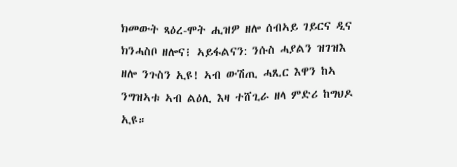ክመውት ጻዕረ-ሞት ሒዝዎ ዘሎ ሰብኣይ ገይርና ዲና ክንሓስቦ ዘሎና፧ ኣይፋልናን: ንሱስ ሓያልን ዝገዝእ ዘሎ ንጉስን ኢዩ! ኣብ ውሽጢ ሓጺር እዋን ከኣ ንግዝኣቱ ኣብ ልዕሊ እዛ ተሸጊራ ዘላ ምድሪ ከግህዶ ኢዩ።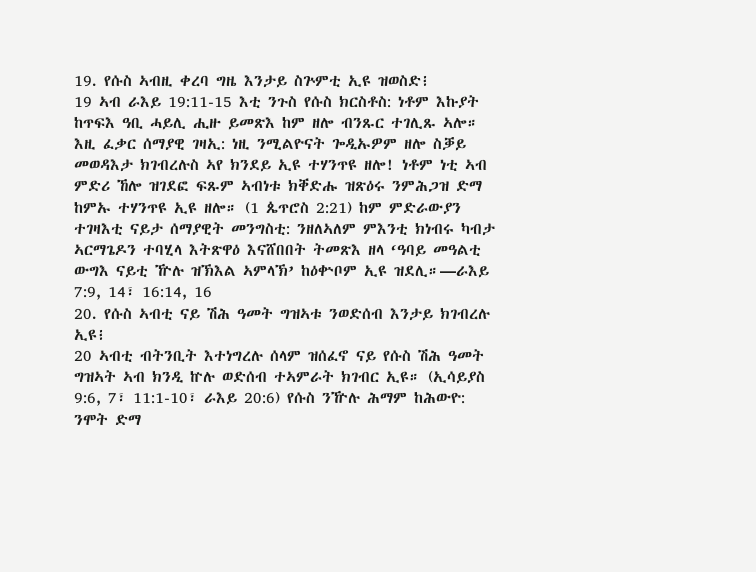19. የሱስ ኣብዚ ቀረባ ግዜ እንታይ ስጕምቲ ኢዩ ዝወስድ፧
19 ኣብ ራእይ 19:11-15 እቲ ንጉስ የሱስ ክርስቶስ: ነቶም እኩያት ከጥፍእ ዓቢ ሓይሊ ሒዙ ይመጽእ ከም ዘሎ ብንጹር ተገሊጹ ኣሎ። እዚ ፈቃር ሰማያዊ ገዛኢ: ነዚ ንሚልዮናት ጐዲኡዎም ዘሎ ስቓይ መወዳእታ ክገብረሉስ ኣየ ክንደይ ኢዩ ተሃንጥዩ ዘሎ! ነቶም ነቲ ኣብ ምድሪ ኸሎ ዝገደፎ ፍጹም ኣብነቱ ክቐድሑ ዝጽዕሩ ንምሕጋዝ ድማ ከምኡ ተሃንጥዩ ኢዩ ዘሎ። (1 ጴጥሮስ 2:21) ከም ምድራውያን ተገዛእቲ ናይታ ሰማያዊት መንግስቲ: ንዘለኣለም ምእንቲ ክነብሩ ካብታ ኣርማጌዶን ተባሂላ እትጽዋዕ እናሸበበት ትመጽእ ዘላ ‘ዓባይ መዓልቲ ውግእ ናይቲ ዅሉ ዝኽእል ኣምላኽ’ ከዕቍቦም ኢዩ ዝደሊ።—ራእይ 7:9, 14፣ 16:14, 16
20. የሱስ ኣብቲ ናይ ሽሕ ዓመት ግዝኣቱ ንወድሰብ እንታይ ክገብረሉ ኢዩ፧
20 ኣብቲ ብትንቢት እተነግረሉ ሰላም ዝሰፈኖ ናይ የሱስ ሽሕ ዓመት ግዝኣት ኣብ ክንዲ ኵሉ ወድሰብ ተኣምራት ክገብር ኢዩ። (ኢሳይያስ 9:6, 7፣ 11:1-10፣ ራእይ 20:6) የሱስ ንዅሉ ሕማም ከሕውዮ: ንሞት ድማ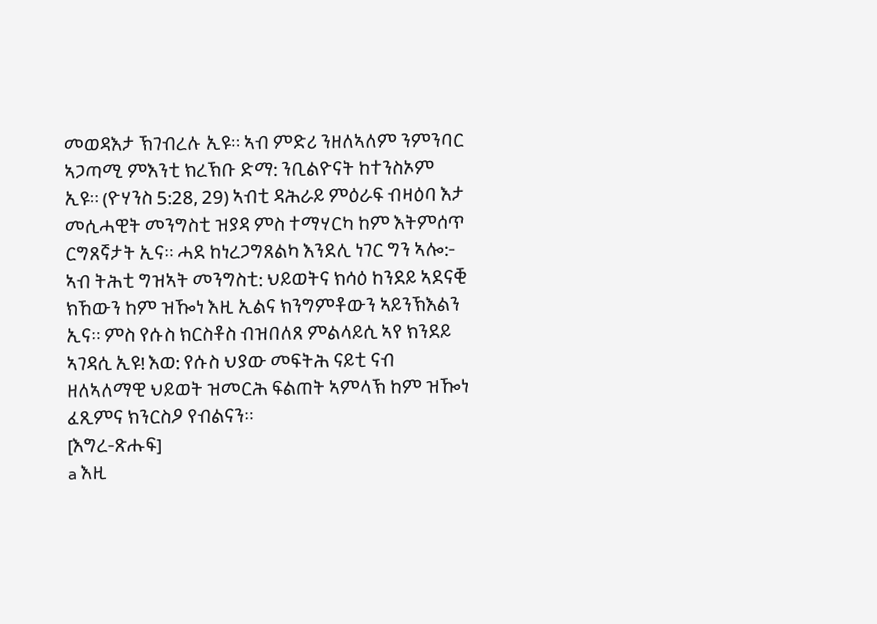መወዳእታ ኽገብረሉ ኢዩ። ኣብ ምድሪ ንዘለኣለም ንምንባር ኣጋጣሚ ምእንቲ ክረኽቡ ድማ: ንቢልዮናት ከተንስኦም ኢዩ። (ዮሃንስ 5:28, 29) ኣብቲ ዳሕራይ ምዕራፍ ብዛዕባ እታ መሲሓዊት መንግስቲ ዝያዳ ምስ ተማሃርካ ከም እትምሰጥ ርግጸኛታት ኢና። ሓደ ከነረጋግጸልካ እንደሊ ነገር ግን ኣሎ:- ኣብ ትሕቲ ግዝኣት መንግስቲ: ህይወትና ክሳዕ ከንደይ ኣደናቒ ክኸውን ከም ዝዀነ እዚ ኢልና ክንግምቶውን ኣይንኽእልን ኢና። ምስ የሱስ ክርስቶስ ብዝበለጸ ምልላይሲ ኣየ ክንደይ ኣገዳሲ ኢዩ! እወ: የሱስ ህያው መፍትሕ ናይቲ ናብ ዘለኣለማዊ ህይወት ዝመርሕ ፍልጠት ኣምላኽ ከም ዝዀነ ፈጺምና ክንርስዖ የብልናን።
[እግረ-ጽሑፍ]
a እዚ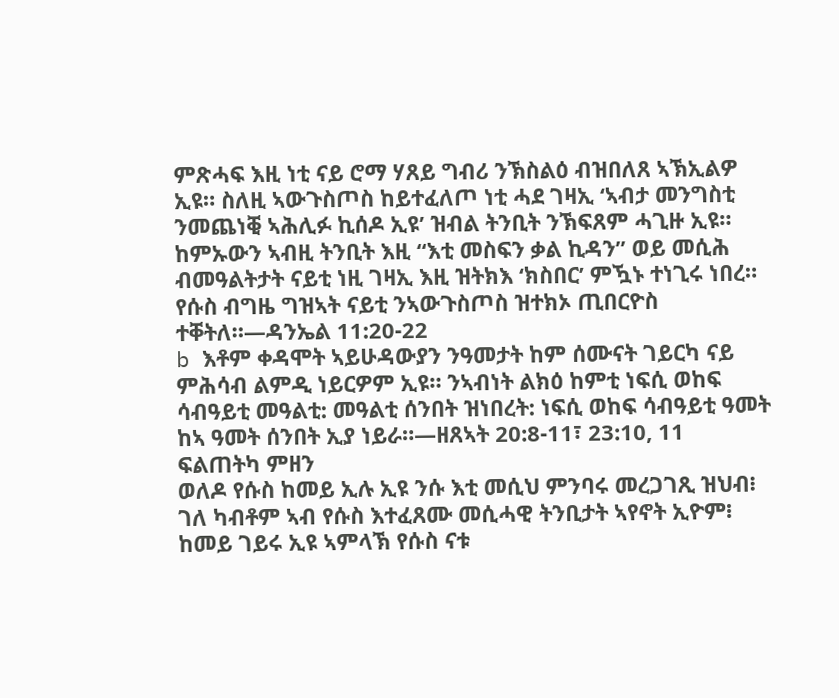ምጽሓፍ እዚ ነቲ ናይ ሮማ ሃጸይ ግብሪ ንኽስልዕ ብዝበለጸ ኣኽኢልዎ ኢዩ። ስለዚ ኣውጉስጦስ ከይተፈለጦ ነቲ ሓደ ገዛኢ ‘ኣብታ መንግስቲ ንመጨነቒ ኣሕሊፉ ኪሰዶ ኢዩ’ ዝብል ትንቢት ንኽፍጸም ሓጊዙ ኢዩ። ከምኡውን ኣብዚ ትንቢት እዚ “እቲ መስፍን ቃል ኪዳን” ወይ መሲሕ ብመዓልትታት ናይቲ ነዚ ገዛኢ እዚ ዝትክእ ‘ክስበር’ ምዃኑ ተነጊሩ ነበረ። የሱስ ብግዜ ግዝኣት ናይቲ ንኣውጉስጦስ ዝተክኦ ጢበርዮስ ተቐትለ።—ዳንኤል 11:20-22
b እቶም ቀዳሞት ኣይሁዳውያን ንዓመታት ከም ሰሙናት ገይርካ ናይ ምሕሳብ ልምዲ ነይርዎም ኢዩ። ንኣብነት ልክዕ ከምቲ ነፍሲ ወከፍ ሳብዓይቲ መዓልቲ: መዓልቲ ሰንበት ዝነበረት: ነፍሲ ወከፍ ሳብዓይቲ ዓመት ከኣ ዓመት ሰንበት ኢያ ነይራ።—ዘጸኣት 20:8-11፣ 23:10, 11
ፍልጠትካ ምዘን
ወለዶ የሱስ ከመይ ኢሉ ኢዩ ንሱ እቲ መሲህ ምንባሩ መረጋገጺ ዝህብ፧
ገለ ካብቶም ኣብ የሱስ እተፈጸሙ መሲሓዊ ትንቢታት ኣየኖት ኢዮም፧
ከመይ ገይሩ ኢዩ ኣምላኽ የሱስ ናቱ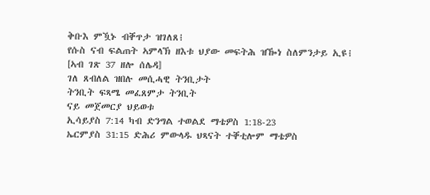ቅቡእ ምዃኑ ብቐጥታ ዝገለጸ፧
የሱስ ናብ ፍልጠት ኣምላኽ ዘእቱ ህያው መፍትሕ ዝዀነ ስለምንታይ ኢዩ፧
[ኣብ ገጽ 37 ዘሎ ሰሌዳ]
ገለ ጸብለል ዝበሉ መሲሓዊ ትንቢታት
ትንቢት ፍጻሜ መፈጸምታ ትንቢት
ናይ መጀመርያ ህይወቱ
ኢሳይያስ 7:14 ካብ ድንግል ተወልደ ማቴዎስ 1:18-23
ኤርምያስ 31:15 ድሕሪ ምውላዱ ህጻናት ተቐቲሎም ማቴዎስ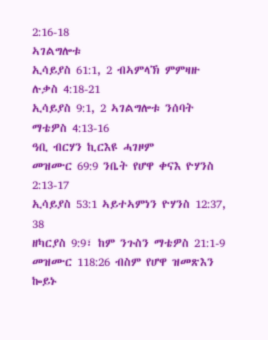2:16-18
ኣገልግሎቱ
ኢሳይያስ 61:1, 2 ብኣምላኽ ምምዛዙ ሉቃስ 4:18-21
ኢሳይያስ 9:1, 2 ኣገልግሎቱ ንሰባት ማቴዎስ 4:13-16
ዓቢ ብርሃን ኪርእዩ ሓገዞም
መዝሙር 69:9 ንቤት የሆዋ ቀናእ ዮሃንስ 2:13-17
ኢሳይያስ 53:1 ኣይተኣምነን ዮሃንስ 12:37, 38
ዘካርያስ 9:9፣ ከም ንጉስን ማቴዎስ 21:1-9
መዝሙር 118:26 ብስም የሆዋ ዝመጽእን ኰይኑ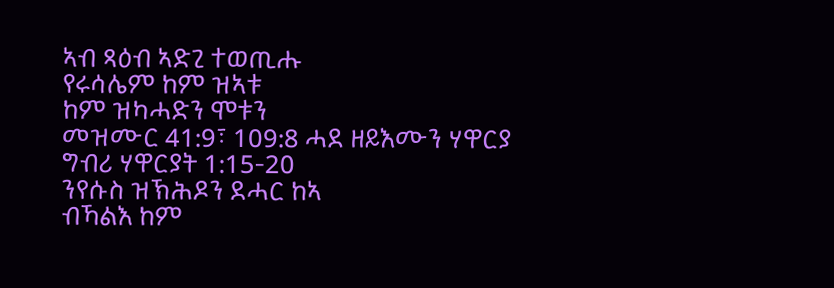ኣብ ጻዕብ ኣድጊ ተወጢሑ
የሩሳሌም ከም ዝኣቱ
ከም ዝካሓድን ሞቱን
መዝሙር 41:9፣ 109:8 ሓደ ዘይእሙን ሃዋርያ ግብሪ ሃዋርያት 1:15-20
ንየሱስ ዝኽሕዶን ደሓር ከኣ
ብኻልእ ከም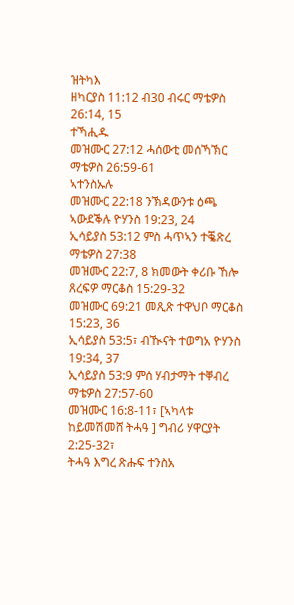ዝትካእ
ዘካርያስ 11:12 ብ30 ብሩር ማቴዎስ 26:14, 15
ተኻሒዱ
መዝሙር 27:12 ሓሰውቲ መሰኻኽር ማቴዎስ 26:59-61
ኣተንስኡሉ
መዝሙር 22:18 ንኽዳውንቱ ዕጫ ኣውደቕሉ ዮሃንስ 19:23, 24
ኢሳይያስ 53:12 ምስ ሓጥኣን ተቘጽረ ማቴዎስ 27:38
መዝሙር 22:7, 8 ክመውት ቀሪቡ ኸሎ ጸረፍዎ ማርቆስ 15:29-32
መዝሙር 69:21 መጺጽ ተዋህቦ ማርቆስ 15:23, 36
ኢሳይያስ 53:5፣ ብዂናት ተወግአ ዮሃንስ 19:34, 37
ኢሳይያስ 53:9 ምሰ ሃብታማት ተቐብረ ማቴዎስ 27:57-60
መዝሙር 16:8-11፣ [ኣካላቱ ከይመሽመሸ ትሓዓ ] ግብሪ ሃዋርያት 2:25-32፣
ትሓዓ እግረ ጽሑፍ ተንስአ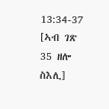13:34-37
[ኣብ ገጽ 35 ዘሎ ስእሊ]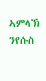ኣምላኽ ንየሱስ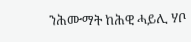ንሕሙማት ከሕዊ ሓይሊ ሃቦ